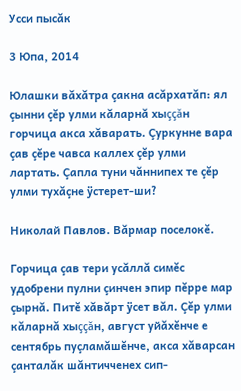Усси пысăк

3 Юпа, 2014

Юлашки вăхăтра çакна асăрхатăп: ял çынни çĕр улми кăларнă хыççăн горчица акса хăварать. Çуркунне вара çав çĕре чавса каллех çĕр улми лартать. Çапла туни чăннипех те çĕр улми тухăçне ÿстерет-ши?

Николай Павлов. Вăрмар поселокĕ.

Горчица çав тери усăллă симĕс удобрени пулни çинчен эпир пĕрре мар çырнă. Питĕ хăвăрт ÿсет вăл. Çĕр улми кăларнă хыççăн, август уйăхĕнче е сентябрь пуçламăшĕнче, акса хăварсан çанталăк шăнтичченех сип-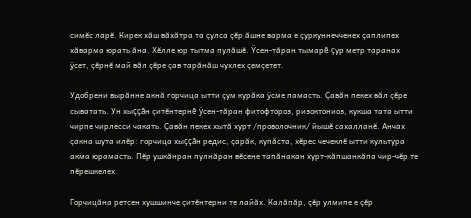симĕс ларĕ. Кирек хăш вăхăтра та çулса çĕр ăшне варма е çуркуннечченех çаплипех хăварма юрать ăна. Хĕлле юр тытма пулăшĕ. Ÿсен-тăран тымарĕ çур метр таранах ÿсет, çĕрнĕ май вăл çĕре çав тарăнăш чухлех çемçетет.

Удобрени вырăнне акнă горчица ытти çум курăка ÿсме памасть. Çавăн пекех вăл çĕре сыватать. Ун хыççăн çитĕнтернĕ ÿсен-тăран фитофтороз, ризоктониоз, кукша тата ытти чирпе чирлесси чакать. Çавăн пекех хытă хурт /проволочник/ йышĕ сахалланĕ. Анчах çакна шута илĕр: горчица хыççăн редис, çарăк, купăста, хĕрес чечеклĕ ытти культура акма юрамасть. Пĕр ушкăнран пулнăран вĕсене тапăнакан хурт-кăпшанкăпа чир-чĕр те пĕрешкелех.

Горчицăна ретсен хушшинче çитĕнтерни те лайăх. Калăпăр, çĕр улмипе е çĕр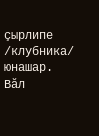çырлипе /клубника/ юнашар. Вăл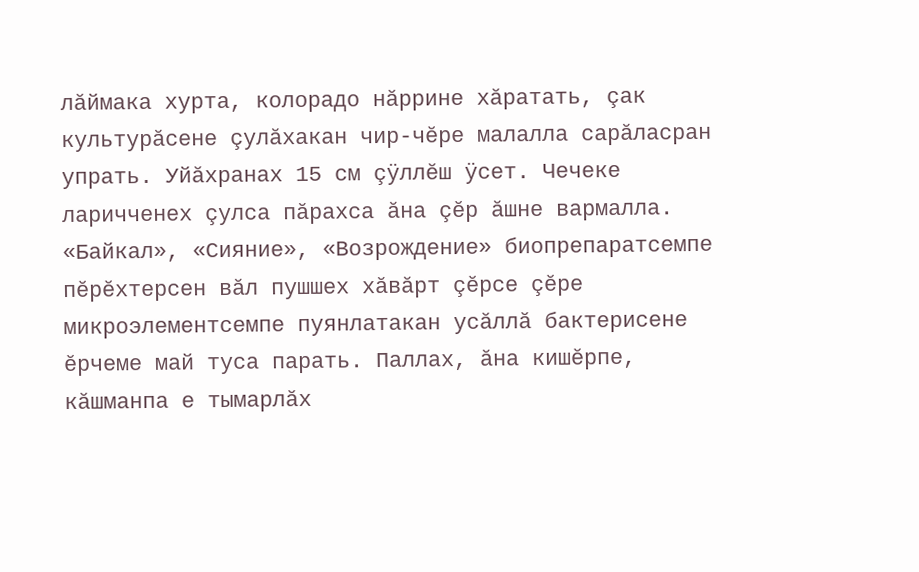лăймака хурта, колорадо нăррине хăратать, çак культурăсене çулăхакан чир-чĕре малалла сарăласран упрать. Уйăхранах 15 см çÿллĕш ÿсет. Чечеке ларичченех çулса пăрахса ăна çĕр ăшне вармалла. «Байкал», «Сияние», «Возрождение» биопрепаратсемпе пĕрĕхтерсен вăл пушшех хăвăрт çĕрсе çĕре микроэлементсемпе пуянлатакан усăллă бактерисене ĕрчеме май туса парать. Паллах, ăна кишĕрпе, кăшманпа е тымарлăх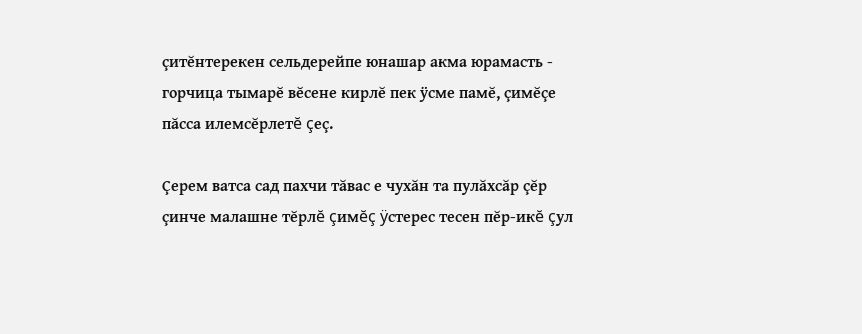çитĕнтерекен сельдерейпе юнашар акма юрамасть - горчица тымарĕ вĕсене кирлĕ пек ÿсме памĕ, çимĕçе пăсса илемсĕрлетĕ çеç.

Çерем ватса сад пахчи тăвас е чухăн та пулăхсăр çĕр çинче малашне тĕрлĕ çимĕç ÿстерес тесен пĕр-икĕ çул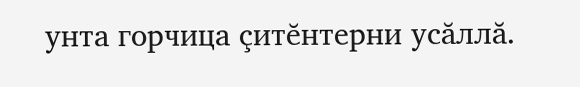унта горчица çитĕнтерни усăллă.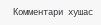Комментари хушас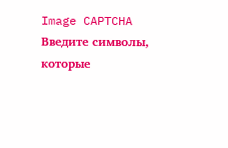Image CAPTCHA
Введите символы, которые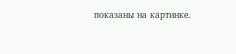показаны на картинке.